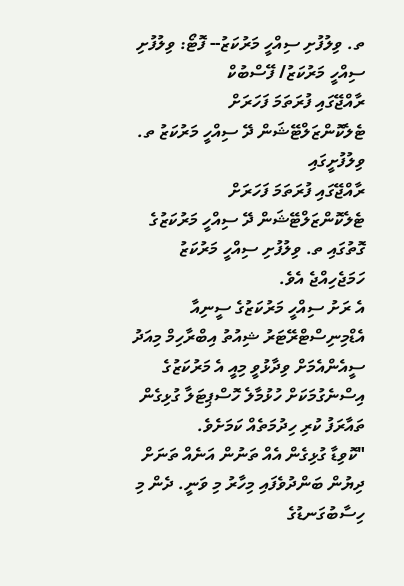ތ. ވިލުފުށި ސިއްހީ މަރުކަޒު-- ފޮޓޯ: ވިލުފުށި ސިއްހީ މަރުކަޒު/ ފޭސްބުކް
ރާއްޖޭގައި ފުރަތަމަ ފަހަރަށް ޓެލެކޮންޒަލްޓޭޝަން ދޭ ސިއްހީ މަރުކަޒު ތ. ވިލުފުށީގައި
ރާއްޖޭގައި ފުރަތަމަ ފަހަރަށް ޓެލެކޮންޒަލްޓޭޝަން ދޭ ސިއްހީ މަރުކަޒުގެ ގޮތުގައި ތ. ވިލުފުށި ސިއްހީ މަރުކަޒު ހަމަޖެހިއްޖެ އެވެ.
އެ ރަށު ސިއްހީ މަރުކަޒުގެ ސީނިއާ އެޑްމިނިސްޓްރޭޓަރު ޝިއުތު އިބްރާހިމް މިއަދު ސީއެންއެމަށް ވިދާޅުވީ މިއީ އެ މަރުކަޒުގެ އިސްނެގުމަކަށް ހުޅުމާލެ ހޮސްޕިޓަލާ ގުޅިގެން ތައާރަފު ކުރި ހިދުމަތެއް ކަމަށެވެ.
"ކޮވިޑާ ގުޅިގެން އެއް ތަނުން އަނެއް ތަނަށް ދިޔުން ބަންދުވެފައި މިހާރު މި ވަނީ. ދެން މި ހިސާބުގަނޑުގެ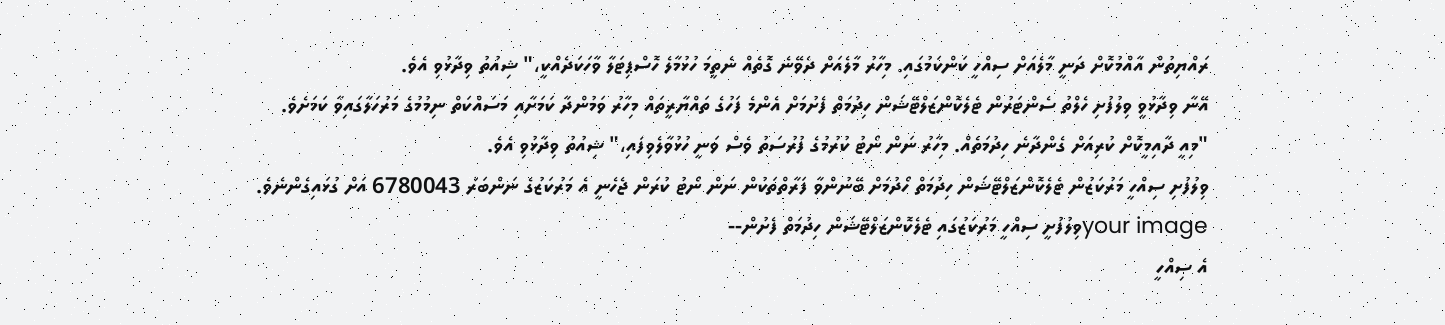ރައްޔިތުން އާއްމުކޮށް ދަނީ މާލެއަށް ސިއްހީ ކަންކަމުގައި. މިހާރު މާލެއަށް ދެވޭނެ ގޮތެއް ނެތީމަ ހުޅުމާލެ ހޮސްޕިޓަލާ ވާހަކަދެއްކީ،" ޝިއުތު ވިދާޅުވި އެވެ.
އޭނާ ވިދާޅުވީ ވިލުފުށި ހެލްތު ސެންޓަރުން ޓެލެކޮންޒަލްޓޭޝަން ހިދުމަތް ފެށުމަށް އެންމެ ފަހުގެ ތައްޔާރީތައް މިހާރު ވަމުންދާ ކަމަށާއި މަސައްކަތް ނިމުމުގެ މަރުހަލާގައިވާ ކަމަށެވެ.
"މިއީ ދާއިމީކޮށް ކުރިއަށް ގެންދާނެ ހިދުމަތެއް. މިހާރު ނަން ނޯޓު ކުރުމުގެ ފުރުސަތު ވެސް ވަނީ ހުޅުވާލެވިފައި،" ޝިއުތު ވިދާޅުވި އެވެ.
ވިލުފުށި ސިއްހީ މަރުކަޒުން ޓެލެކޮންޒަލްޓޭޝަން ހިދުމަތް ހޯދުމަށް ބޭނުންވާ ފަރާތްތަކުން ނަން ނޯޓު ކުރަން ޖެހެނީ އެ މަރުކަޒުގެ ނަންބަރު 6780043 އަށް ގުޅައިގެންނެވެ.
your imageވިލުފުށީ ސިއްހީ މަރުކަޒުގައި ޓެލެކޮންޒަލްޓޭޝަން ހިދުމަތް ފެށުން--
އެ ސިއްހީ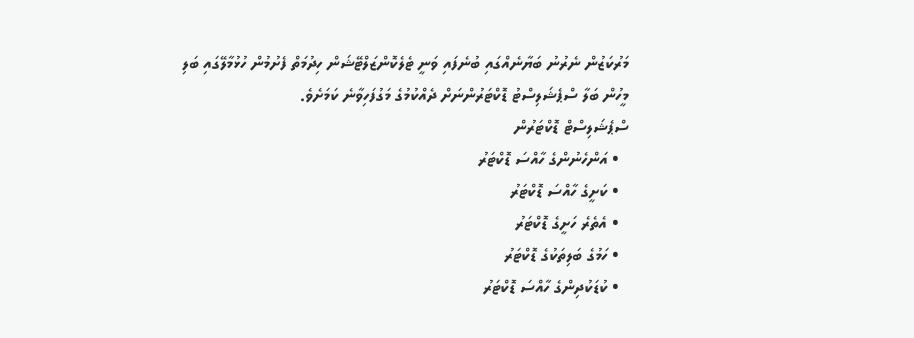މަރުކަޒުން ނެރުނު ބަޔާނެއްގައި ބުނެފައި ވަނީ ޓެލެކޮންޒަލްޓޭޝަން ހިދުމަތް ފެށުމުން ހުޅުމާލޭގައި ބަލި މީހުން ބަލާ ސްޕެޝަލިސްޓު ޑޮކްޓަރުންނަށް ދެއްކުމުގެ މަގުފަހިވާނެ ކަމަށެވެ.
ސްޕެޝަލިސްޓް ޑޮކްޓަރުން
  • އަންހެނުންގެ ހާއްސަ ޑޮކްޓަރު
  • ކަށީގެ ހާއްސަ ޑޮކްޓަރު
  • އެތެރެ ހަށީގެ ޑޮކްޓަރު
  • ހަމުގެ ބަލިތަކުގެ ޑޮކްޓަރު
  • ކުޑަކުދިންގެ ހާއްސަ ޑޮކްޓަރު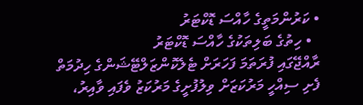• ކަރުންމަތީގެ ހާއްސަ ޑޮކްޓަރު
  • ހިތުގެ ބަލިތަކުގެ ހާއްސަ ޑޮކްޓަރު
ރާއްޖޭގައި ފުރަތަމަ ފަހަރަށް ޓެލެކޮންޒަލްޓޭޝަންގެ ހިދުމަތް ފެށި ސިއްހީ މަރުކަޒަށް ވިލުފުށީގެ މަރުކަޒު ވެފައި ވާއިރު،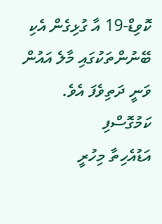ކޮވިޑް-19 އާ ގުޅިގެން އެކި ބޭނުންތަކުގައި މާލެ އައުން ވަނީ ދަތިވެފަ އެވެ.
ކަމުގޮސްފި
އަޑުއެހިތާ މިހުރީ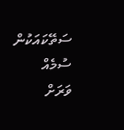ސަތޭކައަކުން ސުމެއް
ވަރަށް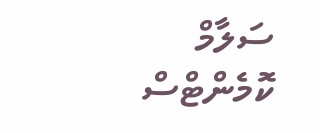ސަލާމް
ކޮމެންޓްސް